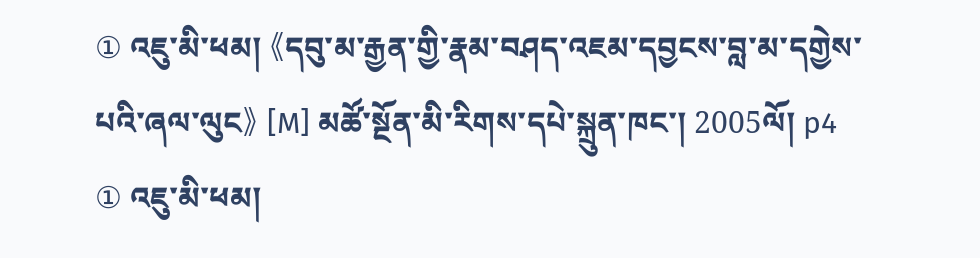① འཇུ་མི་ཕམ། 《དབུ་མ་རྒྱན་གྱི་རྣམ་བཤད་འཇམ་དབྱངས་བླ་མ་དགྱེས་པའི་ཞལ་ལུང》 [M] མཚོ་སྔོན་མི་རིགས་དཔེ་སྐྲུན་ཁང་། 2005ལོ། p4
① འཇུ་མི་ཕམ།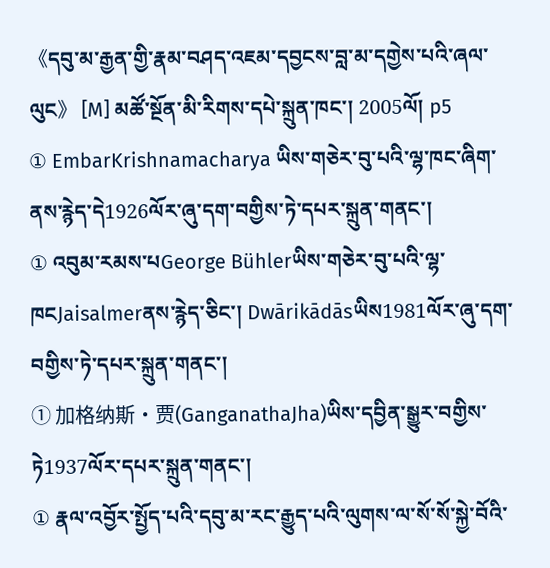《དབུ་མ་རྒྱན་གྱི་རྣམ་བཤད་འཇམ་དབྱངས་བླ་མ་དགྱེས་པའི་ཞལ་ལུང》 [M] མཚོ་སྔོན་མི་རིགས་དཔེ་སྐྲུན་ཁང་། 2005ལོ། p5
① EmbarKrishnamacharya ཡིས་གཅེར་བུ་པའི་ལྷ་ཁང་ཞིག་ནས་རྙེད་དེ1926ལོར་ཞུ་དག་བགྱིས་ཏེ་དཔར་སྐྲུན་གནང་།
① འབུམ་རམས་པGeorge Bühlerཡིས་གཅེར་བུ་པའི་ལྷ་ཁངJaisalmerནས་རྙེད་ཅིང་། Dwārikādāsཡིས1981ལོར་ཞུ་དག་བགྱིས་ཏེ་དཔར་སྐྲུན་གནང་།
① 加格纳斯•贾(GanganathaJha)ཡིས་དབྱིན་སྒྱུར་བགྱིས་ཏེ1937ལོར་དཔར་སྐྲུན་གནང་།
① རྣལ་འབྱོར་སྤྱོད་པའི་དབུ་མ་རང་རྒྱུད་པའི་ལུགས་ལ་སོ་སོ་སྐྱེ་བོའི་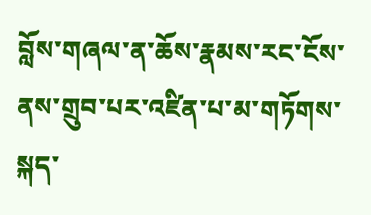བློས་གཞལ་ན་ཆོས་རྣམས་རང་ངོས་ནས་གྲུབ་པར་འཛིན་པ་མ་གཏོགས་སྐད་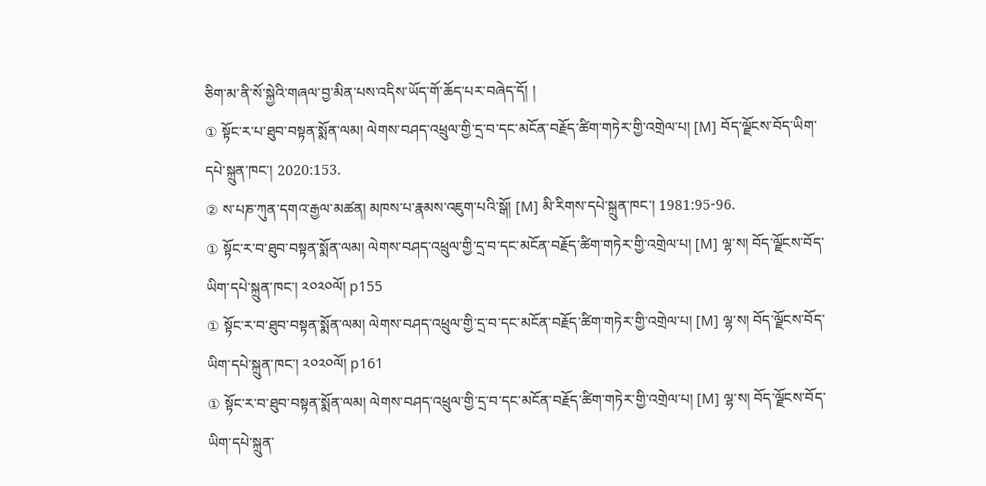ཅིག་མ་ནི་སོ་སྐྱེའི་གཞལ་བྱ་མིན་པས་འདིས་ཡོད་གོ་ཆོད་པར་བཞེད་དོ། །
① སྟོང་ར་པ་ཐུབ་བསྟན་སྨོན་ལམ། ལེགས་བཤད་འཕྲུལ་གྱི་དྲ་བ་དང་མངོན་བརྗོད་ཚིག་གཏེར་གྱི་འགྲེལ་པ། [M] བོད་ལྗོངས་བོད་ཡིག་དཔེ་སྐྲུན་ཁང་། 2020:153.
② ས་པཎ་ཀུན་དགའ་རྒྱལ་མཚན། མཁས་པ་རྣམས་འཇུག་པའི་སྒོ། [M] མི་རིགས་དཔེ་སྐྲུན་ཁང་། 1981:95-96.
① སྟོང་ར་བ་ཐུབ་བསྟན་སྨོན་ལམ། ལེགས་བཤད་འཕྲུལ་གྱི་དྲ་བ་དང་མངོན་བརྗོད་ཚིག་གཏེར་གྱི་འགྲེལ་པ། [M] ལྷ་ས། བོད་ལྗོངས་བོད་ཡིག་དཔེ་སྐྲུན་ཁང་། ༢༠༢༠ལོ། p155
① སྟོང་ར་བ་ཐུབ་བསྟན་སྨོན་ལམ། ལེགས་བཤད་འཕྲུལ་གྱི་དྲ་བ་དང་མངོན་བརྗོད་ཚིག་གཏེར་གྱི་འགྲེལ་པ། [M] ལྷ་ས། བོད་ལྗོངས་བོད་ཡིག་དཔེ་སྐྲུན་ཁང་། ༢༠༢༠ལོ། p161
① སྟོང་ར་བ་ཐུབ་བསྟན་སྨོན་ལམ། ལེགས་བཤད་འཕྲུལ་གྱི་དྲ་བ་དང་མངོན་བརྗོད་ཚིག་གཏེར་གྱི་འགྲེལ་པ། [M] ལྷ་ས། བོད་ལྗོངས་བོད་ཡིག་དཔེ་སྐྲུན་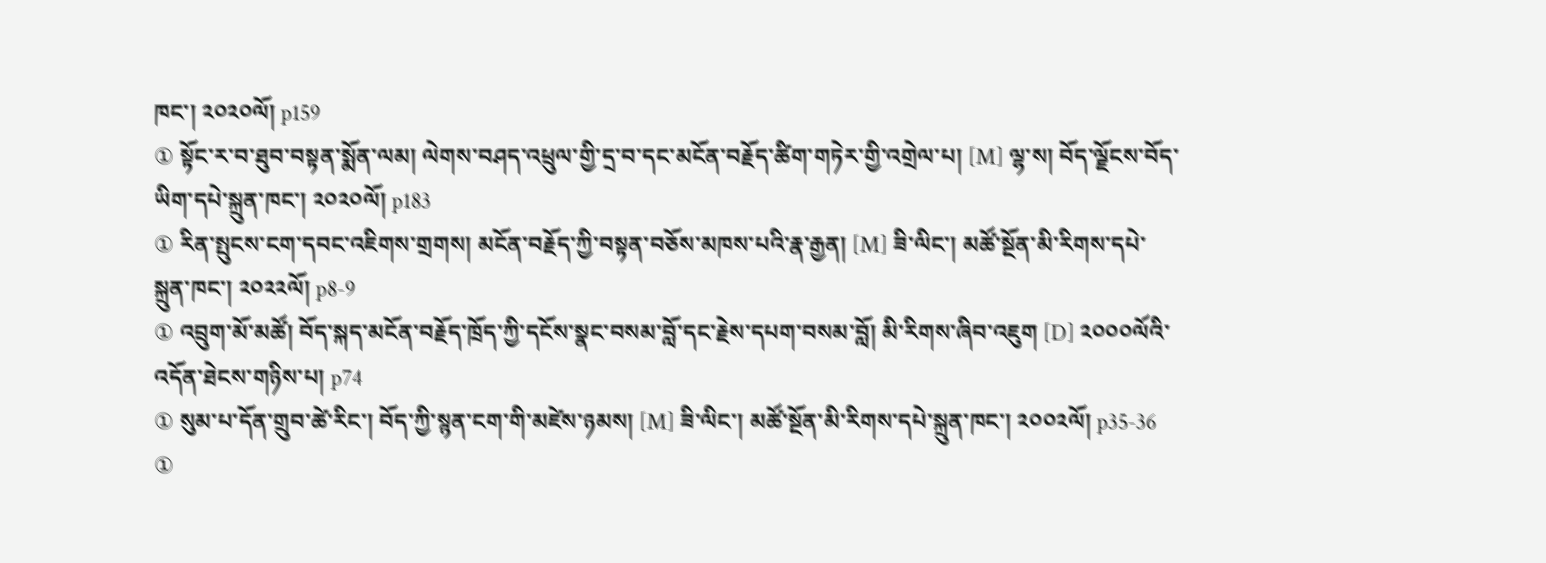ཁང་། ༢༠༢༠ལོ། p159
① སྟོང་ར་བ་ཐུབ་བསྟན་སྨོན་ལམ། ལེགས་བཤད་འཕྲུལ་གྱི་དྲ་བ་དང་མངོན་བརྗོད་ཚིག་གཏེར་གྱི་འགྲེལ་པ། [M] ལྷ་ས། བོད་ལྗོངས་བོད་ཡིག་དཔེ་སྐྲུན་ཁང་། ༢༠༢༠ལོ། p183
① རིན་སྤུངས་ངག་དབང་འཇིགས་གྲགས། མངོན་བརྗོད་ཀྱི་བསྟན་བཅོས་མཁས་པའི་རྣ་རྒྱན། [M] ཟི་ལིང་། མཚོ་སྔོན་མི་རིགས་དཔེ་སྐྲུན་ཁང་། ༢༠༢༢ལོ། p8-9
① འབྲུག་མོ་མཚོ། བོད་སྐད་མངོན་བརྗོད་ཁྲོད་ཀྱི་དངོས་སྣང་བསམ་བློ་དང་རྗེས་དཔག་བསམ་བློ། མི་རིགས་ཞིབ་འཇུག [D] ༢༠༠༠ལོའི་འདོན་ཐེངས་གཉིས་པ། p74
① སུམ་པ་དོན་གྲུབ་ཚེ་རིང་། བོད་ཀྱི་སྙན་ངག་གི་མཛེས་ཉམས། [M] ཟི་ལིང་། མཚོ་སྔོན་མི་རིགས་དཔེ་སྐྲུན་ཁང་། ༢༠༠༢ལོ། p35-36
①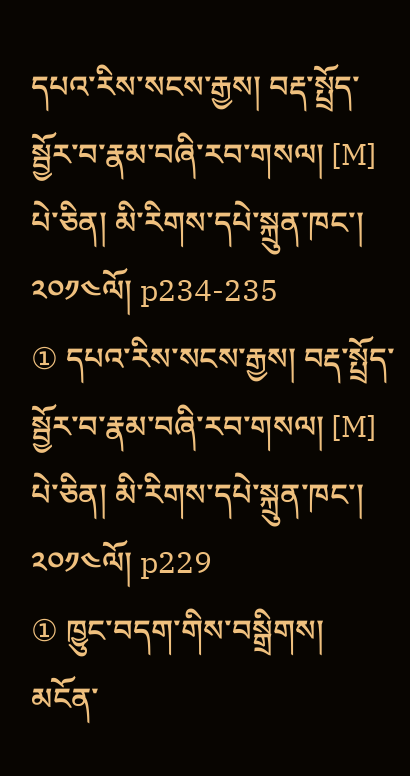དཔའ་རིས་སངས་རྒྱས། བརྡ་སྤྲོད་སྦྱོར་བ་རྣམ་བཞི་རབ་གསལ། [M] པེ་ཅིན། མི་རིགས་དཔེ་སྐྲུན་ཁང་། ༢༠༡༤ལོ། p234-235
① དཔའ་རིས་སངས་རྒྱས། བརྡ་སྤྲོད་སྦྱོར་བ་རྣམ་བཞི་རབ་གསལ། [M] པེ་ཅིན། མི་རིགས་དཔེ་སྐྲུན་ཁང་། ༢༠༡༤ལོ། p229
① ཁྱུང་བདག་གིས་བསྒྲིགས། མངོན་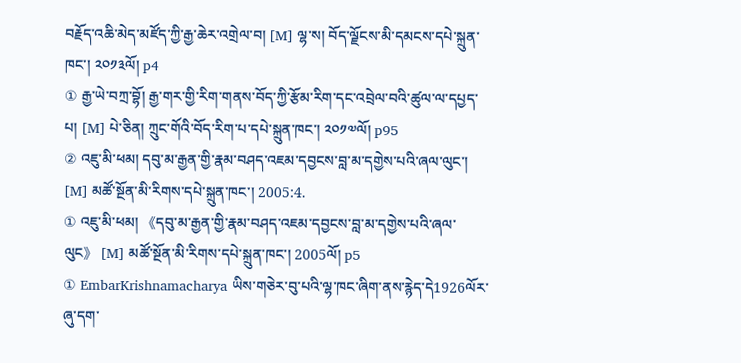བརྗོད་འཆི་མེད་མཛོད་ཀྱི་རྒྱ་ཆེར་འགྲེལ་བ། [M] ལྷ་ས། བོད་ལྗོངས་མི་དམངས་དཔེ་སྐྲུན་ཁང་། ༢༠༡༣ལོ། p4
① རྒྱ་ཡེ་བཀྲ་བྷོ། རྒྱ་གར་གྱི་རིག་གནས་བོད་ཀྱི་རྩོམ་རིག་དང་འབྲེལ་བའི་ཚུལ་ལ་དཔྱད་པ། [M] པེ་ཅིན། ཀྲུང་གོའི་བོད་རིག་པ་དཔེ་སྐྲུན་ཁང་། ༢༠༡༧ལོ། p95
② འཇུ་མི་ཕམ། དབུ་མ་རྒྱན་གྱི་རྣམ་བཤད་འཇམ་དབྱངས་བླ་མ་དགྱེས་པའི་ཞལ་ལུང་། [M] མཚོ་སྔོན་མི་རིགས་དཔེ་སྐྲུན་ཁང་། 2005:4.
① འཇུ་མི་ཕམ། 《དབུ་མ་རྒྱན་གྱི་རྣམ་བཤད་འཇམ་དབྱངས་བླ་མ་དགྱེས་པའི་ཞལ་ལུང》 [M] མཚོ་སྔོན་མི་རིགས་དཔེ་སྐྲུན་ཁང་། 2005ལོ། p5
① EmbarKrishnamacharya ཡིས་གཅེར་བུ་པའི་ལྷ་ཁང་ཞིག་ནས་རྙེད་དེ1926ལོར་ཞུ་དག་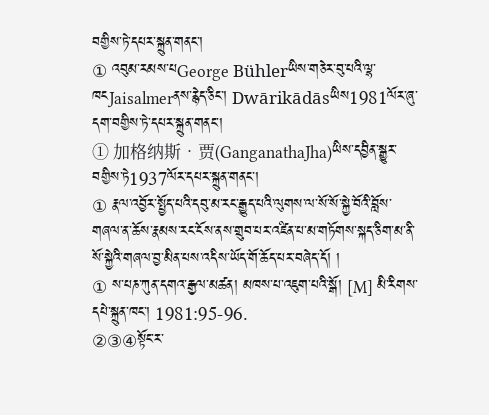བགྱིས་ཏེ་དཔར་སྐྲུན་གནང་།
① འབུམ་རམས་པGeorge Bühlerཡིས་གཅེར་བུ་པའི་ལྷ་ཁངJaisalmerནས་རྙེད་ཅིང་། Dwārikādāsཡིས1981ལོར་ཞུ་དག་བགྱིས་ཏེ་དཔར་སྐྲུན་གནང་།
① 加格纳斯•贾(GanganathaJha)ཡིས་དབྱིན་སྒྱུར་བགྱིས་ཏེ1937ལོར་དཔར་སྐྲུན་གནང་།
① རྣལ་འབྱོར་སྤྱོད་པའི་དབུ་མ་རང་རྒྱུད་པའི་ལུགས་ལ་སོ་སོ་སྐྱེ་བོའི་བློས་གཞལ་ན་ཆོས་རྣམས་རང་ངོས་ནས་གྲུབ་པར་འཛིན་པ་མ་གཏོགས་སྐད་ཅིག་མ་ནི་སོ་སྐྱེའི་གཞལ་བྱ་མིན་པས་འདིས་ཡོད་གོ་ཆོད་པར་བཞེད་དོ། །
① ས་པཎ་ཀུན་དགའ་རྒྱལ་མཚན། མཁས་པ་འཇུག་པའི་སྒོ། [M] མི་རིགས་དཔེ་སྐྲུན་ཁང་། 1981:95-96.
②③④སྟོང་ར་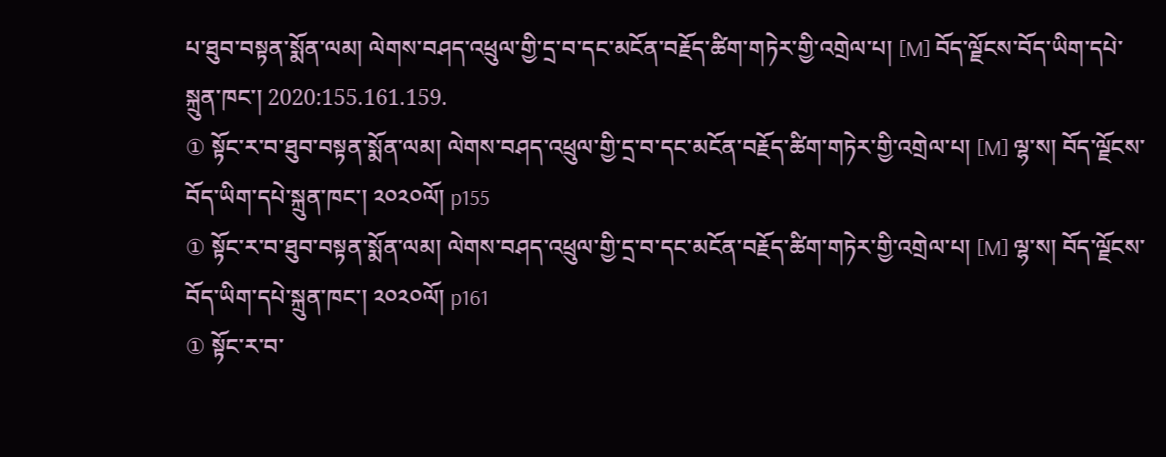པ་ཐུབ་བསྟན་སྨོན་ལམ། ལེགས་བཤད་འཕྲུལ་གྱི་དྲ་བ་དང་མངོན་བརྗོད་ཚིག་གཏེར་གྱི་འགྲེལ་པ། [M] བོད་ལྗོངས་བོད་ཡིག་དཔེ་སྐྲུན་ཁང་། 2020:155.161.159.
① སྟོང་ར་བ་ཐུབ་བསྟན་སྨོན་ལམ། ལེགས་བཤད་འཕྲུལ་གྱི་དྲ་བ་དང་མངོན་བརྗོད་ཚིག་གཏེར་གྱི་འགྲེལ་པ། [M] ལྷ་ས། བོད་ལྗོངས་བོད་ཡིག་དཔེ་སྐྲུན་ཁང་། ༢༠༢༠ལོ། p155
① སྟོང་ར་བ་ཐུབ་བསྟན་སྨོན་ལམ། ལེགས་བཤད་འཕྲུལ་གྱི་དྲ་བ་དང་མངོན་བརྗོད་ཚིག་གཏེར་གྱི་འགྲེལ་པ། [M] ལྷ་ས། བོད་ལྗོངས་བོད་ཡིག་དཔེ་སྐྲུན་ཁང་། ༢༠༢༠ལོ། p161
① སྟོང་ར་བ་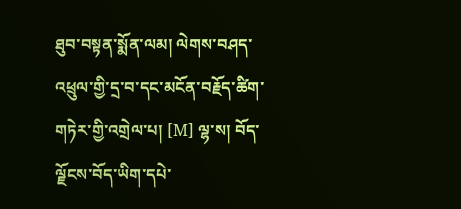ཐུབ་བསྟན་སྨོན་ལམ། ལེགས་བཤད་འཕྲུལ་གྱི་དྲ་བ་དང་མངོན་བརྗོད་ཚིག་གཏེར་གྱི་འགྲེལ་པ། [M] ལྷ་ས། བོད་ལྗོངས་བོད་ཡིག་དཔེ་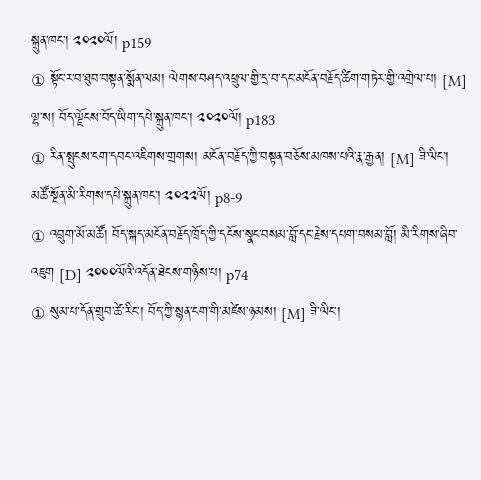སྐྲུན་ཁང་། ༢༠༢༠ལོ། p159
① སྟོང་ར་བ་ཐུབ་བསྟན་སྨོན་ལམ། ལེགས་བཤད་འཕྲུལ་གྱི་དྲ་བ་དང་མངོན་བརྗོད་ཚིག་གཏེར་གྱི་འགྲེལ་པ། [M] ལྷ་ས། བོད་ལྗོངས་བོད་ཡིག་དཔེ་སྐྲུན་ཁང་། ༢༠༢༠ལོ། p183
① རིན་སྤུངས་ངག་དབང་འཇིགས་གྲགས། མངོན་བརྗོད་ཀྱི་བསྟན་བཅོས་མཁས་པའི་རྣ་རྒྱན། [M] ཟི་ལིང་། མཚོ་སྔོན་མི་རིགས་དཔེ་སྐྲུན་ཁང་། ༢༠༢༢ལོ། p8-9
① འབྲུག་མོ་མཚོ། བོད་སྐད་མངོན་བརྗོད་ཁྲོད་ཀྱི་དངོས་སྣང་བསམ་བློ་དང་རྗེས་དཔག་བསམ་བློ། མི་རིགས་ཞིབ་འཇུག [D] ༢༠༠༠ལོའི་འདོན་ཐེངས་གཉིས་པ། p74
① སུམ་པ་དོན་གྲུབ་ཚེ་རིང་། བོད་ཀྱི་སྙན་ངག་གི་མཛེས་ཉམས། [M] ཟི་ལིང་།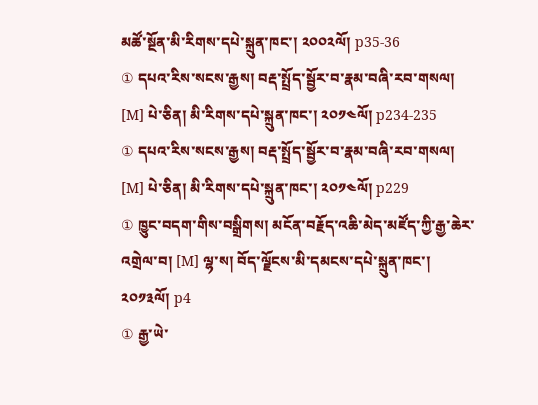མཚོ་སྔོན་མི་རིགས་དཔེ་སྐྲུན་ཁང་། ༢༠༠༢ལོ། p35-36
① དཔའ་རིས་སངས་རྒྱས། བརྡ་སྤྲོད་སྦྱོར་བ་རྣམ་བཞི་རབ་གསལ། [M] པེ་ཅིན། མི་རིགས་དཔེ་སྐྲུན་ཁང་། ༢༠༡༤ལོ། p234-235
① དཔའ་རིས་སངས་རྒྱས། བརྡ་སྤྲོད་སྦྱོར་བ་རྣམ་བཞི་རབ་གསལ། [M] པེ་ཅིན། མི་རིགས་དཔེ་སྐྲུན་ཁང་། ༢༠༡༤ལོ། p229
① ཁྱུང་བདག་གིས་བསྒྲིགས། མངོན་བརྗོད་འཆི་མེད་མཛོད་ཀྱི་རྒྱ་ཆེར་འགྲེལ་བ། [M] ལྷ་ས། བོད་ལྗོངས་མི་དམངས་དཔེ་སྐྲུན་ཁང་། ༢༠༡༣ལོ། p4
① རྒྱ་ཡེ་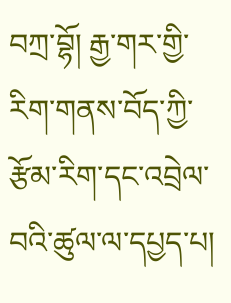བཀྲ་བྷོ། རྒྱ་གར་གྱི་རིག་གནས་བོད་ཀྱི་རྩོམ་རིག་དང་འབྲེལ་བའི་ཚུལ་ལ་དཔྱད་པ།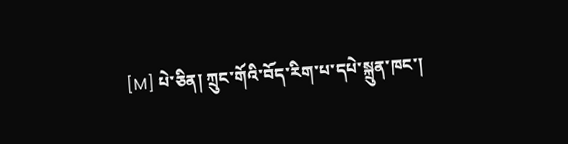[M] པེ་ཅིན། ཀྲུང་གོའི་བོད་རིག་པ་དཔེ་སྐྲུན་ཁང་།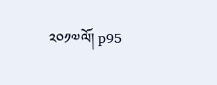༢༠༡༧ལོ། p95